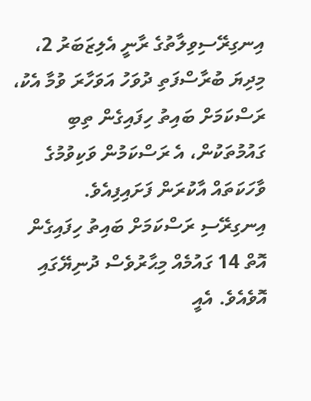އިނގިރޭސިވިލާތުގެ ރާނީ އެލިޒަބަރު 2، މިދިޔަ ބުރާސްފަތި ދުވަހު އަވަހާރަ ވުމާ އެކު، ރަސްކަމަށް ބައިތު ހިފައިގެން ތިބި ގައުމުތަކުން، އެ ރަސްކަމުން ވަކިވުމުގެ ވާހަކަތައް އާކުރަން ފަށައިފިއެވެ.
އިނގިރޭސި ރަސްކަމަށް ބައިތު ހިފައިގެން އޮތް 14 ގައުމެއް މިޙާރުވެސް ދުނިޔޭގައި އޮވެއެވެ. އެއީ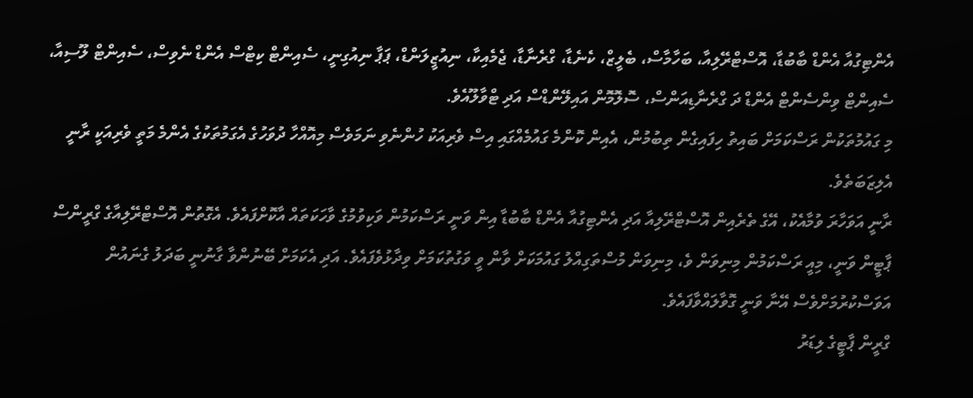އެންޓިގުއާ އެންޑް ބާބުޑާ، އޮސްޓްރޭލިއާ، ބަހާމާސް، ބެލީޒް، ކެނެޑާ، ގްރެނާޑާ، ޖެމެއިކާ، ނިއުޒީލަންޑް، ޕަޕާ ނިއުގިނީ، ސެއިންޓް ކިޓްސް އެންޑް ނެވިސް، ސެއިންޓް ލޫސިއާ، ސެއިންޓް ވިންސެންޓް އެންޑް ދަ ގްރެނާޑިއަންސް، ސޮލޮމޮން އައިލޭންޑްސް އަދި ޓްވާލޫއެވެ.
މި ގައުމުތަކުން ރަސްކަމަށް ބައިތު ހިފައިގެން ތިބުމުން، އެއިން ކޮންމެ ގައުމެއްގައި އިސް ވެރިއަކު ހުންނެވި ނަމަވެސް މިއޮއްހާ ދުވަހުގެ އެގަމުތަކުގެ އެންމެ މަތީ ވެރިއަކީ ރާނީ އެލިޒަބަތެވެ.
ރާނީ އަވަހާރަ ވުމާއެކު، އޭގެ ތެރެއިން އޮސްޓްރޭލިއާ އަދި އެންޓިގުއާ އެންޑް ބާބުޑާ އިން ވަނީ ރަސްކަމުން ވަކިވުމުގެ ވާހަކަތައް އާކޮށްފައެވެ. އެގޮތުން އޮސްޓްރޭލިއާގެ ގްރީންސް ޕާޓީން ވަނީ، މިއީ ރަސްކަމުން މިނިވަން ވެ، މިނިވަން މުސްތަގިއްލު ގައުމަކަށް ވާން ވީ ވަގުތުކަމަށް ވިދާޅުވެފައެވެ. އަދި އެކަމަށް ބޭނުންވާ ގާނުނީ ބަދަލު ގެނައުން އަވަސްކުރުމަށްވެސް އޭނާ ވަނީ ގޮވާލައްވާފައެވެ.
ގްރީން ޕާޓީގެ ލިޑަރު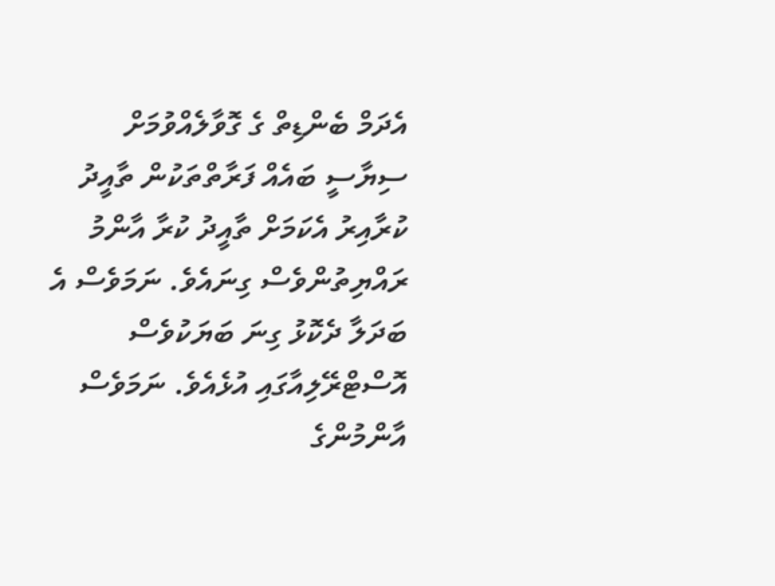އެދަމް ބެންޑިތް ގެ ގޮވާލެއްވުމަށް ސިޔާސީ ބައެއް ފަރާތްތަކުން ތާއީދު ކުރާއިރު އެކަމަށް ތާއީދު ކުރާ އާންމު ރައްޔިތުންވެސް ގިނައެވެ. ނަމަވެސް އެ ބަދަލާ ދެކޮޅު ގިނަ ބަޔަކުވެސް އޮސްޓްރޭލިއާގައި އުޅެއެވެ. ނަމަވެސް އާންމުންގެ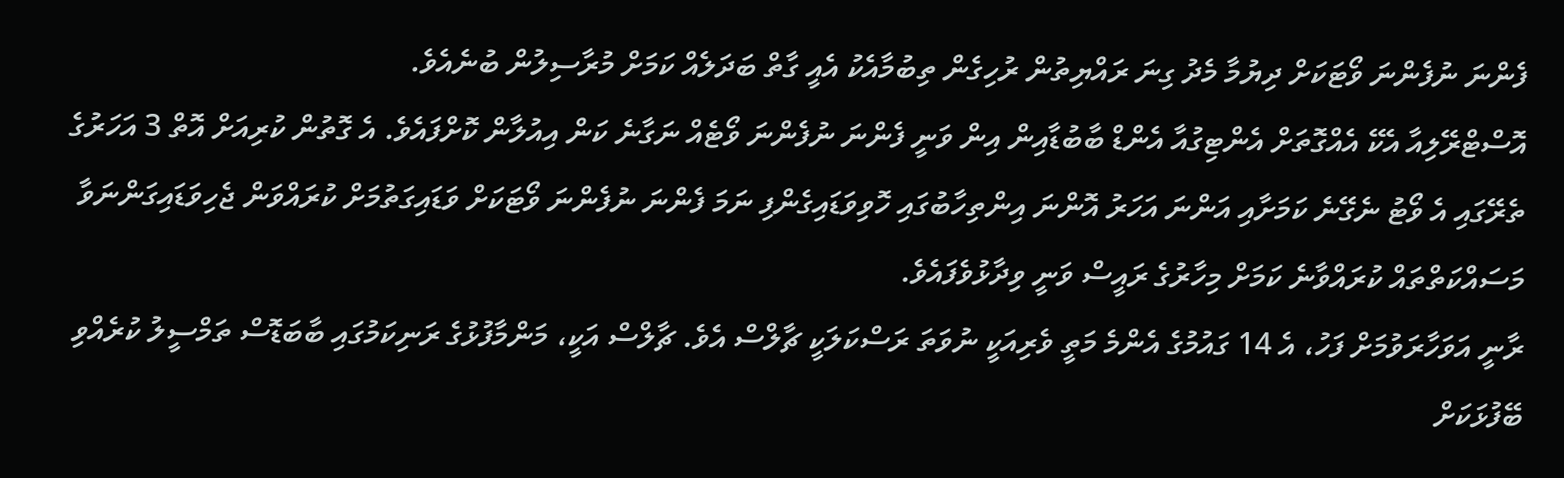ފެންނަ ނުފެންނަ ވޯޓަކަށް ދިޔުމާ މެދު ގިނަ ރައްޔިތުން ރުހިގެން ތިބުމާއެކު އެއީ ގާތް ބަދަލެއް ކަމަށް މުރާސިލުން ބުނެއެވެ.
އޮސްޓްރޭލިއާ އެކޭ އެއްގޮތަށް އެންޓިގުއާ އެންޑް ބާބުޑާއިން އިން ވަނީ ފެންނަ ނުފެންނަ ވޯޓެއް ނަގާނެ ކަން އިއުލާން ކޮށްފައެވެ. އެ ގޮތުން ކުރިއަށް އޮތް 3 އަހަރުގެ ތެރޭގައި އެ ވޯޓު ނެގޭނެ ކަމަށާއި އަންނަ އަހަރު އޮންނަ އިންތިހާބުގައި ހޮވިވަޑައިގެންފި ނަމަ ފެންނަ ނުފެންނަ ވޯޓަކަށް ވަޑައިގަތުމަށް ކުރައްވަން ޖެހިވަޑައިގަންނަވާ މަސައްކަތްތައް ކުރައްވާނެ ކަމަށް މިހާރުގެ ރައީސް ވަނީ ވިދާޅުވެފައެވެ.
ރާނީ އަވަހާރަވުމަށް ފަހު، އެ 14 ގައުމުގެ އެންމެ މަތީ ވެރިއަކީ ނުވަތަ ރަސްކަލަކީ ޗާލްސް އެވެ. ޗާލްސް އަކީ، މަންމާފުޅުގެ ރަނިކަމުގައި ބާބަޑޮސް ތަމްސީލު ކުރެއްވި ބޭފުޅަކަށް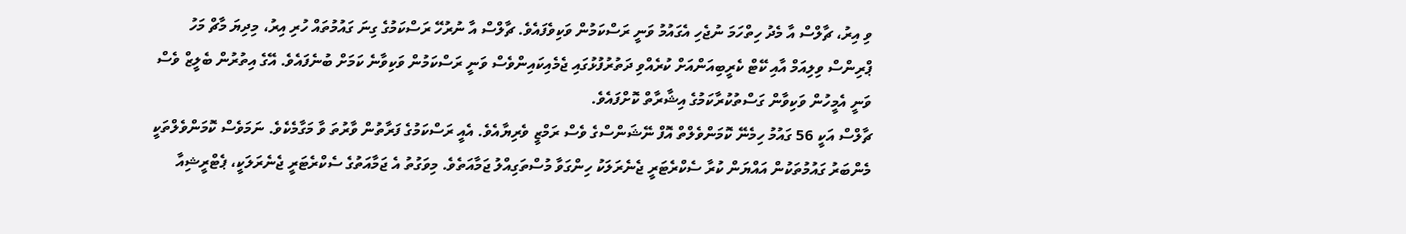ވި އިރު، ޗާލްސް އާ މެދު ހިތްހަމަ ނުޖެހި އެގައުމު ވަނީ ރަސްކަމުން ވަކިވެފައެވެ. ޗާލްސް އާ ނުރުހޭ ރަސްކަމުގެ ގިނަ ގައުމުތައް ހުރި އިރު، މިދިޔަ މާޗް މަހު ޕްރިންސް ވިލިއަމް އާއި ކޭޓް ކެރީބިއަންއަށް ކުރެއްވި ދަތުރުފުޅުގައި ޖެމެއިކައިންވެސް ވަނީ ރަސްކަމުން ވަކިވާނެ ކަމަށް ބުނެފައެވެ. އޭގެ އިތުރުން ބެލީޒް ވެސް ވަނީ އެމީހުން ވަކިވާން ގަސްތުކުރާކަމުގެ އިޝާރާތް ކޮށްފައެވެ.
ޗާލްސް އަކީ 56 ގައުމު ހިމެނޭ ކޮމަންވެލްތް އޮފް ނޭޝަންސްގެ ވެސް ރަމްޒީ ވެރިޔާއެވެ. އެއީ ރަސްކަމުގެ ފަރާތުން ވާރުތަ ވާ މަގާމެކެވެ. ނަމަވެސް ކޮމަންވެލްތަކީ މެންބަރު ގައުމުތަކުން އައްޔަން ކުރާ ސެކްރެޓަރީ ޖެނެރަލަކު ހިންގަވާ މުސްތަގިއްލު ޖަމާއަތެވެ. މިވަގުތު އެ ޖަމާއަތުގެ ސެކްރެޓަރީ ޖެނެރަލަކީ، ޕެޓްރީޝިއާ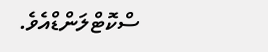ސްކޮޓްލަންޑްއެވެ.